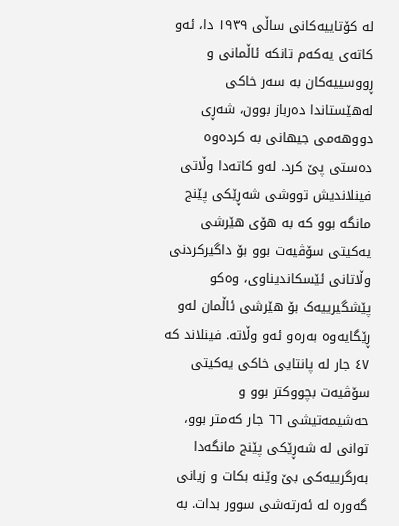لە کۆتاییەکانی ساڵی ١٩٣٩ دا، ئەو کاتەی یەکەم تانکە ئاڵمانی و ڕووسییەکان بە سەر خاکی لەهێستاندا دەرباز بوون، شەڕی دووهەمی جیهانی بە کردەوە دەستی پێ کرد. لەو کاتەدا وڵاتی فینلاندیش تووشی شەڕێکی پێنج مانگە بوو کە بە هۆی هێرشی یەکیتی سۆڤیەت بوو بۆ داگیرکردنی وڵاتانی ئێسکاندیناوی، وەکو پێشگیرییەک بۆ هێرشی ئاڵمان لەو ڕێگایەوە بەرەو ئەو وڵاتە. فینلاند کە ٤٧ جار لە پانتایی خاکی یەکیتی سۆڤیەت بچووکتر بوو و حەشیمەتیشی ٦٦ جار کەمتر بوو، توانی لە شەڕێکی پێنج مانگەدا بەرگرییەکی بێ وێنە بکات و زیانی گەورە لە ئەرتەشی سوور بدات. بە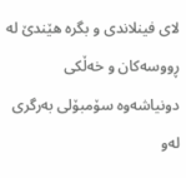لای فینلاندی و بگرە هێندێ لە ڕووسەکان و خەڵکی دونیاشەوە سۆمبۆلی بەرگری لەو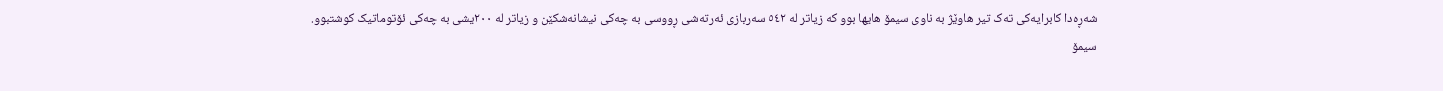شەڕەدا کابرایەکی تەک تیر هاوێژ بە ناوی سیمۆ هایها بوو کە زیاتر لە ٥٤٢ سەربازی ئەرتەشی ڕووسی بە چەکی نیشانەشکێن و زیاتر لە ٢٠٠یشی بە چەکی ئۆتوماتیک کوشتبوو.
سیمۆ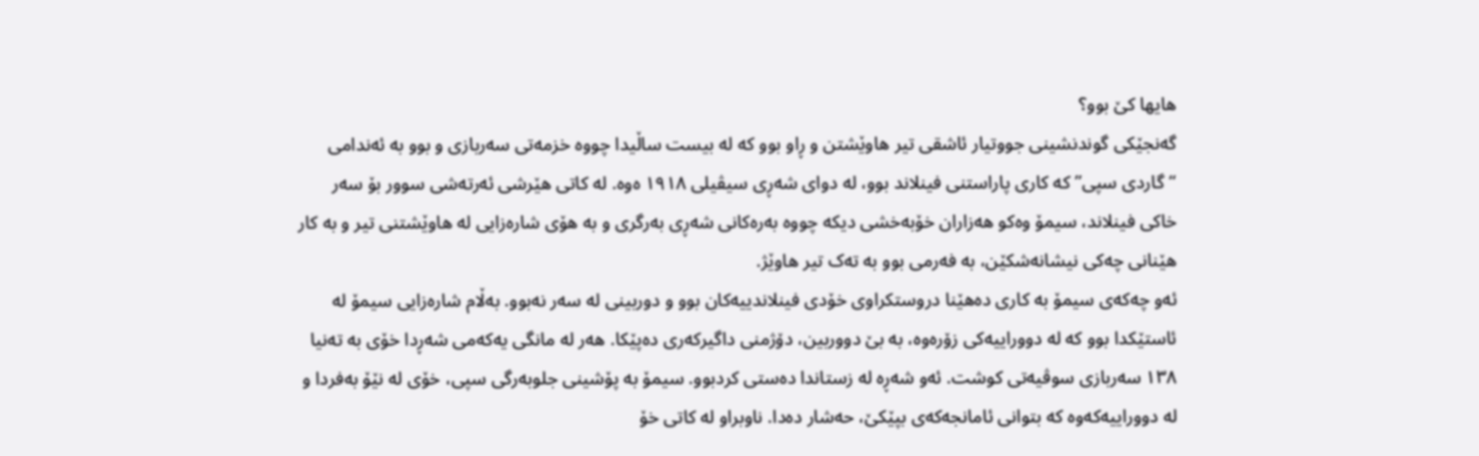هایها کێ بوو؟
گەنجێکی گوندنشینی جووتیار ئاشقی تیر هاوێشتن و ڕاو بوو کە لە بیست ساڵیدا چووە خزمەتی سەربازی و بوو بە ئەندامی “گاردی سپی” کە کاری پاراستنی فینلاند بوو، لە دوای شەڕی سیڤیلی ١٩١٨ ەوە. لە کاتی هێرشی ئەرتەشی سوور بۆ سەر خاکی فینلاند، سیمۆ وەکو هەزاران خۆبەخشی دیکە چووە بەرەکانی شەڕی بەرگری و بە هۆی شارەزایی لە هاوێشتنی تیر و بە کار هێنانی چەکی نیشانەشکێن، بە فەرمی بوو بە تەک تیر هاوێژ.
ئەو چەکەی سیمۆ بە کاری دەهێنا دروستکراوی خۆدی فینلاندییەکان بوو و دوربینی لە سەر نەبوو. بەڵام شارەزایی سیمۆ لە ئاستێکدا بوو کە لە دووراییەکی زۆرەوە، بە بێ دووربین، دۆژمنی داگیرکەری دەپێکا. هەر لە مانگی یەکەمی شەڕدا خۆی بە تەنیا ١٣٨ سەربازی سوڤیەتی کوشت. ئەو شەڕە لە زستاندا دەستی کردبوو. سیمۆ بە پۆشینی جلوبەرگی سپی، خۆی لە نێۆ بەفردا و لە دووراییەکەوە کە بتوانی ئامانجەکەی بپێکێ، حەشار دەدا. ناوبراو لە کاتی خۆ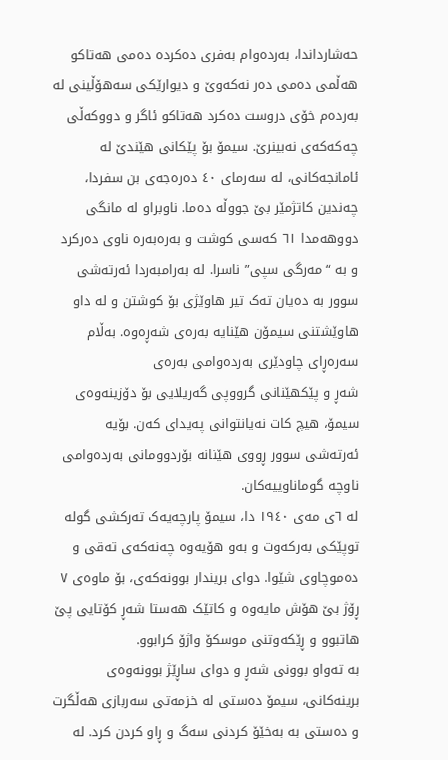حەشارداندا، بەردەوام بەفری دەکردە دەمی هەتاکو هەڵمی دەمی دەر نەکەوێ و دیوارێکی سەهۆڵینی لە بەردەم خۆی دروست دەکرد هەتاکو ئاگر و دووکەڵی چەکەکەی نەبینرێ. سیمۆ بۆ پێکانی هێندێ لە ئامانجەکانی، لە سەرمای ٤٠ دەرەجەی بن سفردا، چەندین کاتژمێر بێ جووڵە دەما. ناوبراو لە مانگی دووهەمدا ٦١ کەسی کوشت و بەرەبەرە ناوی دەرکرد و بە “مەرگی سپی” ناسرا. لە بەرامبەردا ئەرتەشی سوور بە دەیان تەک تیر هاوێژی بۆ کوشتن و لە داو هاوێشتنی سیمۆن هێنایە بەرەی شەڕەوە. بەڵام سەرەڕای چاودێری بەردەوامی بەرەی
شەڕ و پێکهێنانی گرووپی گەریلایی بۆ دۆزینەوەی سیمۆ، هیچ کات نەیانتوانی پەیدای کەن. بۆیە ئەرتەشی سوور ڕووی هێنانە بۆردوومانی بەردەوامی ناوچە گوماناوییەکان.
لە ٦ی مەی ١٩٤٠ دا، سیمۆ پارچەیەک تەرکشی گولە توپێکی بەرکەوت و بەو هۆیەوە چەنەکەی تەقی و دەموچاوی شێوا. دوای بریندار بوونەکەی، بۆ ماوەی ٧ ڕۆژ بێ هۆش مایەوە و کاتێک هەستا شەڕ کۆتایی پێ هاتبوو و ڕێکەوتنی موسکۆ واژۆ کرابوو.
بە تەواو بوونی شەڕ و دوای ساڕێژ بوونەوەی برینەکانی، سیمۆ دەستی لە خزمەتی سەربازی هەڵگرت و دەستی بە بەخێۆ کردنی سەگ و ڕاو کردن کرد. لە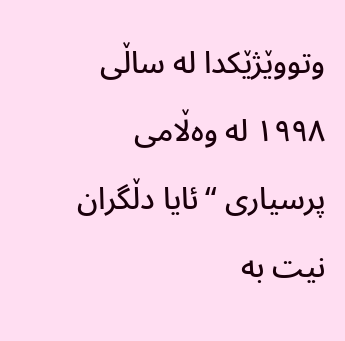وتووێژێکدا لە ساڵی ١٩٩٨ لە وەڵامی پرسیاری “ئایا دڵگران نیت بە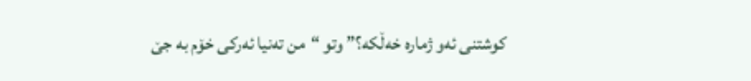کوشتنی ئەو ژمارە خەڵکە؟” وتو “من تەنیا ئەرکی خۆم بە جێ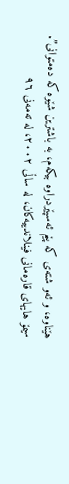هێناوە، و ئەو شتەی کە پێم ئەسپێردراوە بیکەم، بە باشترین شێوە کە دەمتوانی”.
سیمۆ هایهای قارەمانی فینلاندییەکان، لە ساڵی ٢٠٠٢، لە تەمەنی ٩٦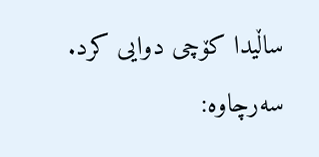ساڵیدا کۆچی دوایی کرد.
سەرچاوە: